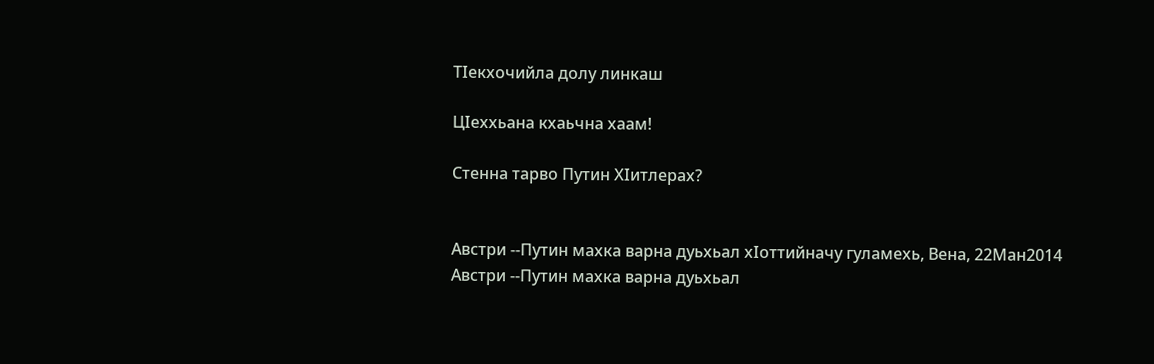ТIекхочийла долу линкаш

ЦIеххьана кхаьчна хаам!

Стенна тарво Путин ХIитлерах?


Австри --Путин махка варна дуьхьал хIоттийначу гуламехь, Вена, 22Ман2014
Австри --Путин махка варна дуьхьал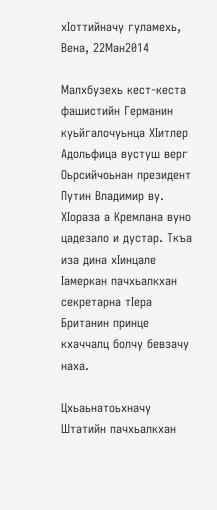хIоттийначу гуламехь, Вена, 22Ман2014

Малхбузехь кест-кеста фашистийн Германин куьйгалочуьнца ХIитлер Адольфица вустуш верг Оьрсийчоьнан президент Путин Владимир ву. ХIораза а Кремлана вуно цадезало и дустар. Ткъа иза дина хIинцале Iамеркан пачхьалкхан секретарна тIера Британин принце кхаччалц болчу бевзачу наха.

Цхьаьнатоьхначу Штатийн пачхьалкхан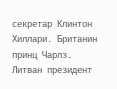секретар Клинтон Хиллари. Британин принц Чарлз. Литван президент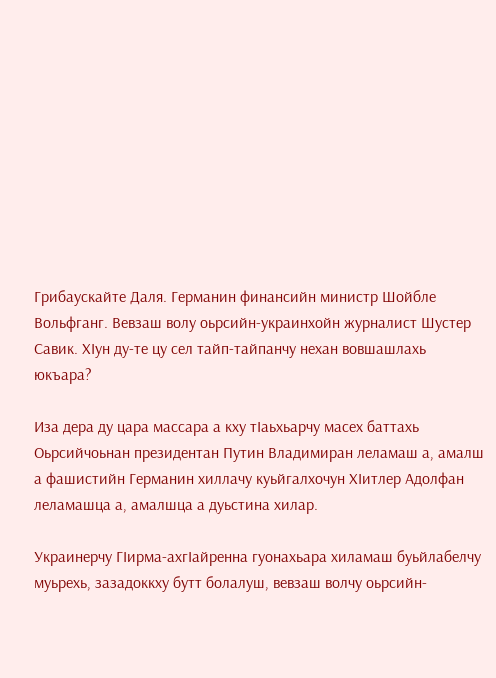Грибаускайте Даля. Германин финансийн министр Шойбле Вольфганг. Вевзаш волу оьрсийн-украинхойн журналист Шустер Савик. ХIун ду-те цу сел тайп-тайпанчу нехан вовшашлахь юкъара?

Иза дера ду цара массара а кху тIаьхьарчу масех баттахь Оьрсийчоьнан президентан Путин Владимиран леламаш а, амалш а фашистийн Германин хиллачу куьйгалхочун ХIитлер Адолфан леламашца а, амалшца а дуьстина хилар.

Украинерчу ГIирма-ахгIайренна гуонахьара хиламаш буьйлабелчу муьрехь, зазадоккху бутт болалуш, вевзаш волчу оьрсийн-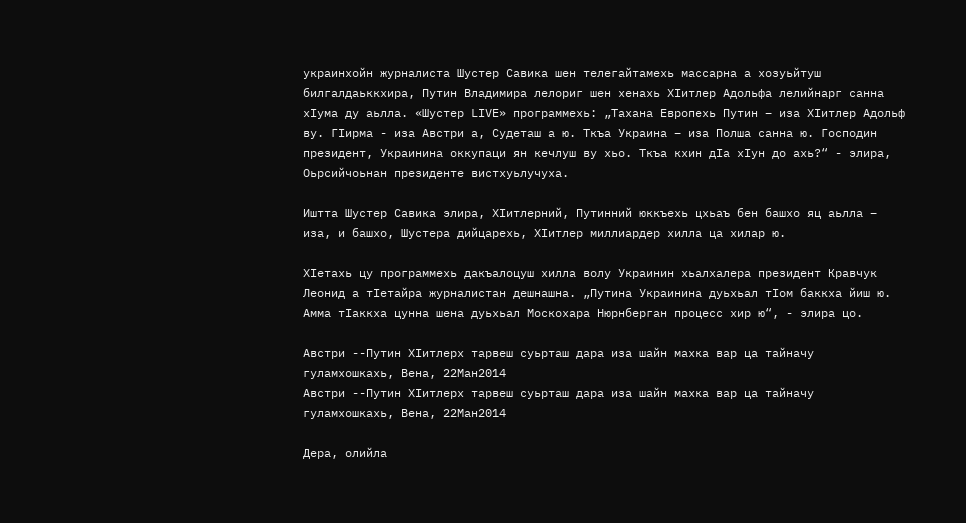украинхойн журналиста Шустер Савика шен телегайтамехь массарна а хозуьйтуш билгалдаьккхира, Путин Владимира лелориг шен хенахь ХIитлер Адольфа лелийнарг санна хIума ду аьлла. «Шустер LIVE» программехь: „Тахана Европехь Путин – иза ХIитлер Адольф ву. ГIирма - иза Австри а, Судеташ а ю. Ткъа Украина – иза Полша санна ю. Господин президент, Украинина оккупаци ян кечлуш ву хьо. Ткъа кхин дIа хIун до ахь?“ - элира, Оьрсийчоьнан президенте вистхуьлучуха.

Иштта Шустер Савика элира, ХIитлерний, Путинний юккъехь цхьаъ бен башхо яц аьлла – иза, и башхо, Шустера дийцарехь, ХIитлер миллиардер хилла ца хилар ю.

ХIетахь цу программехь дакъалоцуш хилла волу Украинин хьалхалера президент Кравчук Леонид а тIетайра журналистан дешнашна. „Путина Украинина дуьхьал тIом баккха йиш ю. Амма тIаккха цунна шена дуьхьал Москохара Нюрнберган процесс хир ю“, - элира цо.

Австри --Путин ХIитлерх тарвеш суьрташ дара иза шайн махка вар ца тайначу гуламхошкахь, Вена, 22Ман2014
Австри --Путин ХIитлерх тарвеш суьрташ дара иза шайн махка вар ца тайначу гуламхошкахь, Вена, 22Ман2014

Дера, олийла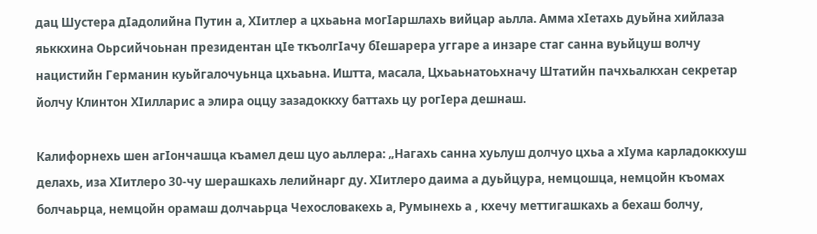дац Шустера дIадолийна Путин а, ХIитлер а цхьаьна могIаршлахь вийцар аьлла. Амма хIетахь дуьйна хийлаза яьккхина Оьрсийчоьнан президентан цIе ткъолгIачу бIешарера уггаре а инзаре стаг санна вуьйцуш волчу нацистийн Германин куьйгалочуьнца цхьаьна. Иштта, масала, Цхьаьнатоьхначу Штатийн пачхьалкхан секретар йолчу Клинтон ХIилларис а элира оццу зазадоккху баттахь цу рогIера дешнаш.

Калифорнехь шен агIончашца къамел деш цуо аьллера: „Нагахь санна хуьлуш долчуо цхьа а хIума карладоккхуш делахь, иза ХIитлеро 30-чу шерашкахь лелийнарг ду. ХIитлеро даима а дуьйцура, немцошца, немцойн къомах болчаьрца, немцойн орамаш долчаьрца Чехословакехь а, Румынехь а , кхечу меттигашкахь а бехаш болчу,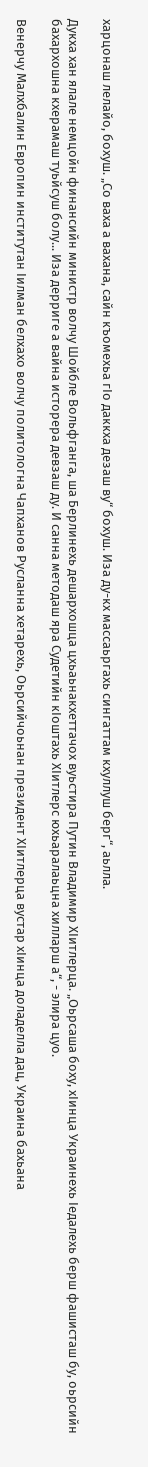харцонаш лелайо, бохуш. „Со ваха а вахана, сайн къомехьа гIо даккха дезаш ву“ бохуш. Иза ду-кх массаьргахь сингаттам кхуллуш берг“, аьлла.

Дукха хан ялале немцойн финансийн министр волчу Шойбле Вольфганга, ша Берлинехь дешархошца цхьаьнакхеттачох вуьстира Путин Владимир ХIитлерца. „Оьрсаша боху, хIинца Украинехь Iедалехь берш фашисташ бу, оьрсийн бахархошна кхерамаш туьйсуш болу... Иза дерриге а вайна исторера девзаш ду. И санна методаш яра Судетийн кIоштахь ХIитлерс юхьаралаьцна хилларш а“, - элира цуо.

Венерчу Малхбалин Европин институтан Iилман белхахо волчу политологна Чапханов Русланна хетарехь, Оьрсийчоьнан президент ХIитлерца вустар хIинца доладелла дац, Украина бахьана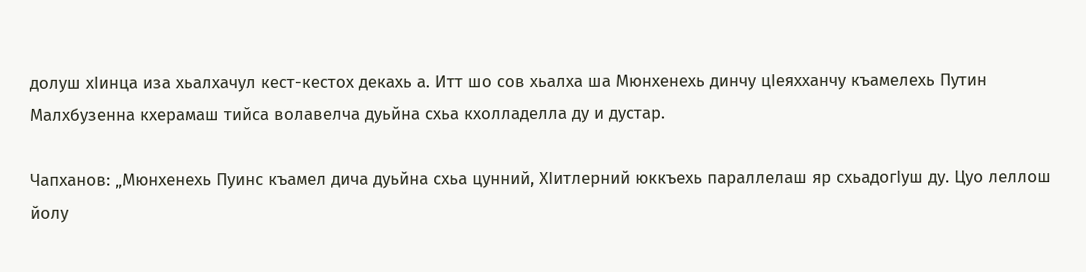долуш хIинца иза хьалхачул кест-кестох декахь а. Итт шо сов хьалха ша Мюнхенехь динчу цIеяхханчу къамелехь Путин Малхбузенна кхерамаш тийса волавелча дуьйна схьа кхолладелла ду и дустар.

Чапханов: „Мюнхенехь Пуинс къамел дича дуьйна схьа цунний, ХIитлерний юккъехь параллелаш яр схьадогIуш ду. Цуо леллош йолу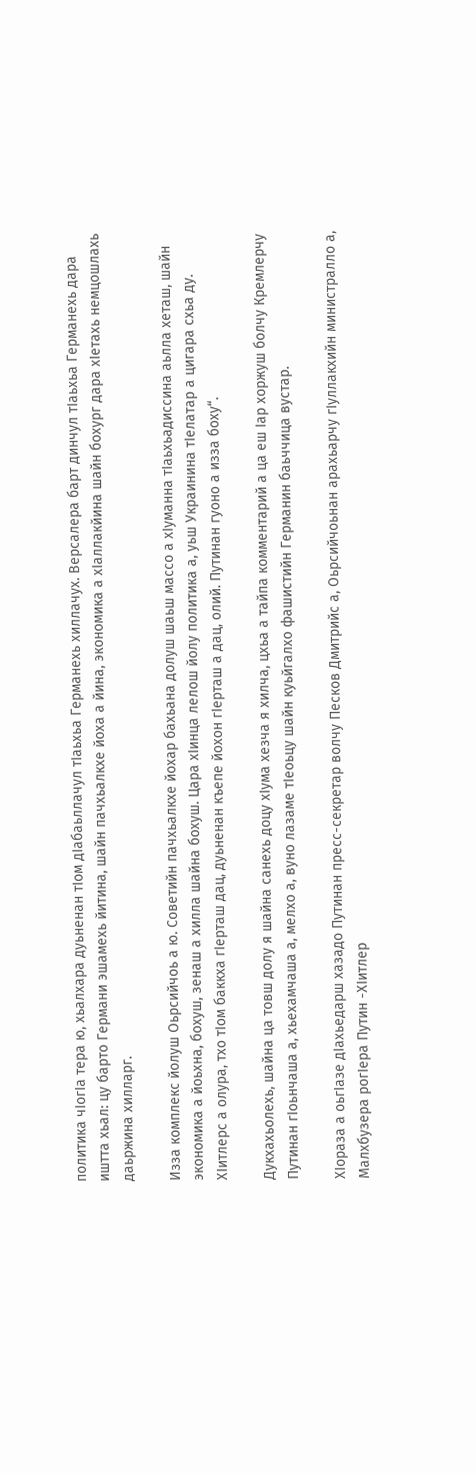политика чIогIа тера ю, хьалхара дуьненан тIом дIабаьллачул тIаьхьа Германехь хиллачух. Версалера барт динчул тIаьхьа Германехь дара иштта хьал: цу барто Германи эшамехь йитина, шайн пачхьалкхе йоха а йина, экономика а хIаллакйина шайн бохург дара хIетахь немцошлахь даьржина хилларг.

Изза комплекс йолуш Оьрсийчоь а ю. Советийн пачхьалкхе йохар бахьана долуш шаьш массо а хIуманна тIаьхьадиссина аьлла хеташ, шайн экономика а йоьхна, бохуш, зенаш а хилла шайна бохуш. Цара хIинца лелош йолу политика а, уьш Украинина тIелатар а цигара схьа ду. ХIитлерс а олура, тхо тIом баккха гIерташ дац, дуьненан къепе йохон гIерташ а дац, олий. Путинан гуоно а изза боху“.

Дукхахьолехь, шайна ца товш долу я шайна санехь доцу хIума хезча я хилча, цхьа а тайпа комментарий а ца еш Iар хоржуш болчу Кремлерчу Путинан гIоьнчаша а, хьехамчаша а, мелхо а, вуно лазаме тIеоьцу шайн куьйгалхо фашистийн Германин баьччица вустар.

ХIораза а оьгIазе дIахьедарш хазадо Путинан пресс-секретар волчу Песков Дмитрийс а, Оьрсийчоьнан арахьарчу гIуллакхийн министралло а, Малхбузера рогIера Путин -ХIитлер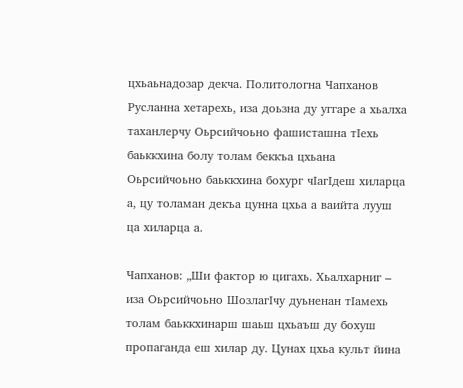цхьаьнадозар декча. Политологна Чапханов Русланна хетарехь, иза доьзна ду уггаре а хьалха таханлерчу Оьрсийчоьно фашисташна тIехь баьккхина болу толам беккъа цхьана Оьрсийчоьно баьккхина бохург чIагIдеш хиларца а, цу толаман декъа цунна цхьа а ваийта лууш ца хиларца а.

Чапханов: „Ши фактор ю цигахь. Хьалхарниг – иза Оьрсийчоьно ШозлагIчу дуьненан тIамехь толам баьккхинарш шаьш цхьаъш ду бохуш пропаганда еш хилар ду. Цунах цхьа культ йина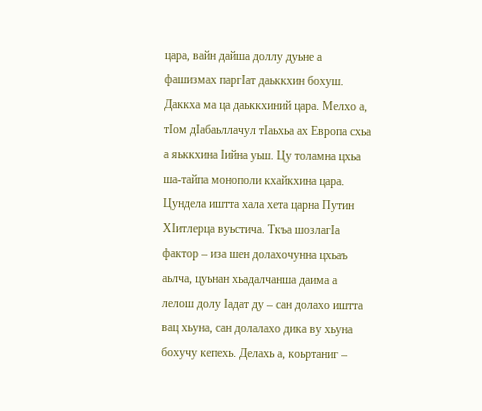цара, вайн дайша доллу дуьне а фашизмах паргIат даьккхин бохуш. Даккха ма ца даьккхиний цара. Мелхо а, тIом дIабаьллачул тIаьхьа ах Европа схьа а яьккхина Iийна уьш. Цу толамна цхьа ша-тайпа монополи кхайкхина цара. Цундела иштта хала хета царна Путин ХIитлерца вуьстича. Ткъа шозлагIа фактор – иза шен долахочунна цхьаъ аьлча, цуьнан хьадалчанша даима а лелош долу Iадат ду – сан долахо иштта вац хьуна, сан долалахо дика ву хьуна бохучу кепехь. Делахь а, коьртаниг –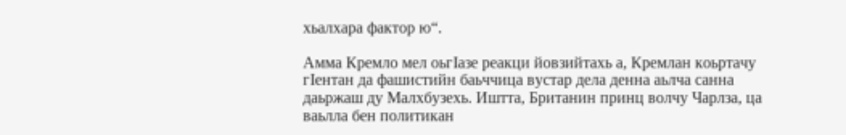хьалхара фактор ю“.

Амма Кремло мел оьгIазе реакци йовзийтахь а, Кремлан коьртачу гIентан да фашистийн баьччица вустар дела денна аьлча санна даьржаш ду Малхбузехь. Иштта, Британин принц волчу Чарлза, ца ваьлла бен политикан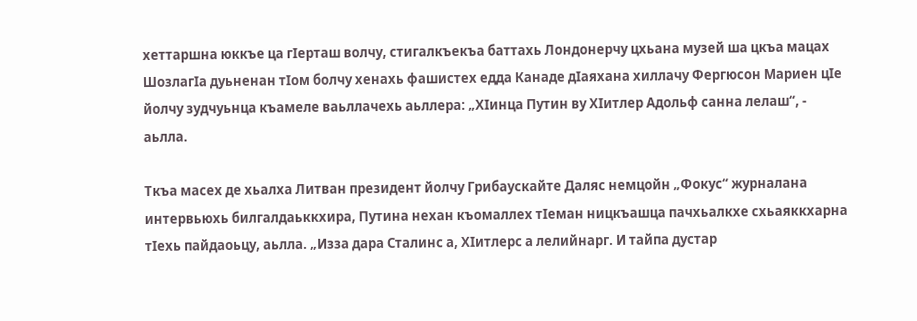хеттаршна юккъе ца гIерташ волчу, стигалкъекъа баттахь Лондонерчу цхьана музей ша цкъа мацах ШозлагIа дуьненан тIом болчу хенахь фашистех едда Канаде дIаяхана хиллачу Фергюсон Мариен цIе йолчу зудчуьнца къамеле ваьллачехь аьллера: „ХIинца Путин ву ХIитлер Адольф санна лелаш“, - аьлла.

Ткъа масех де хьалха Литван президент йолчу Грибаускайте Даляс немцойн „Фокус“ журналана интервьюхь билгалдаьккхира, Путина нехан къомаллех тIеман ницкъашца пачхьалкхе схьаяккхарна тIехь пайдаоьцу, аьлла. „Изза дара Сталинс а, ХIитлерс а лелийнарг. И тайпа дустар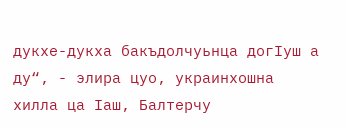дукхе-дукха бакъдолчуьнца догIуш а ду“, - элира цуо, украинхошна хилла ца Iаш, Балтерчу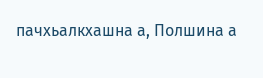пачхьалкхашна а, Полшина а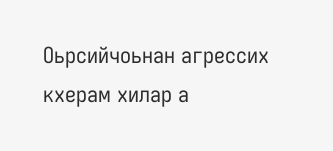Оьрсийчоьнан агрессих кхерам хилар а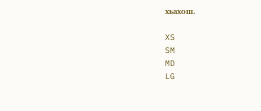хьахош.

XS
SM
MD
LG